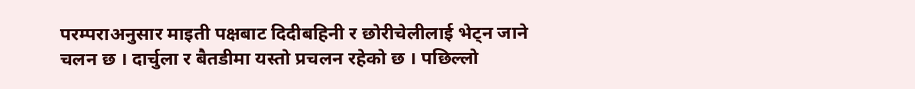परम्पराअनुसार माइती पक्षबाट दिदीबहिनी र छोरीचेलीलाई भेट्न जाने चलन छ । दार्चुला र बैतडीमा यस्तो प्रचलन रहेको छ । पछिल्लो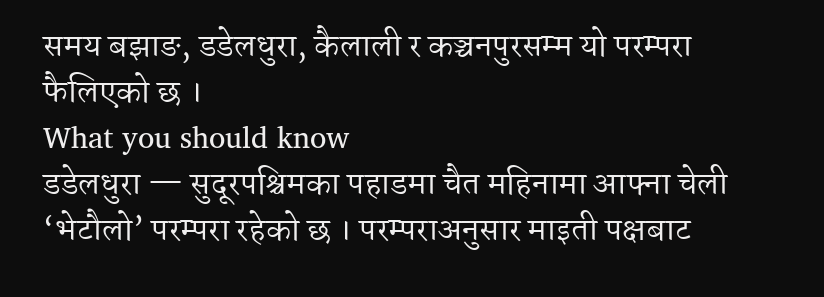समय बझाङ, डडेलधुरा, कैलाली र कञ्चनपुरसम्म यो परम्परा फैलिएको छ ।
What you should know
डडेलधुरा — सुदूरपश्चिमका पहाडमा चैत महिनामा आफ्ना चेली ‘भेटौलो’ परम्परा रहेको छ । परम्पराअनुसार माइती पक्षबाट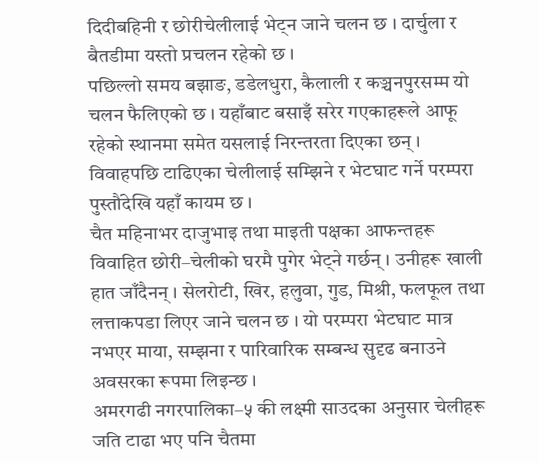दिदीबहिनी र छोरीचेलीलाई भेट्न जाने चलन छ । दार्चुला र बैतडीमा यस्तो प्रचलन रहेको छ ।
पछिल्लो समय बझाङ, डडेलधुरा, कैलाली र कञ्चनपुरसम्म यो चलन फैलिएको छ । यहाँबाट बसाइँ सरेर गएकाहरूले आफू रहेको स्थानमा समेत यसलाई निरन्तरता दिएका छन् । विवाहपछि टाढिएका चेलीलाई सम्झिने र भेटघाट गर्ने परम्परा पुस्तौंदेखि यहाँ कायम छ ।
चैत महिनाभर दाजुभाइ तथा माइती पक्षका आफन्तहरू विवाहित छोरी–चेलीको घरमै पुगेर भेट्ने गर्छन् । उनीहरू खाली हात जाँदैनन् । सेलरोटी, खिर, हलुवा, गुड, मिश्री, फलफूल तथा लत्ताकपडा लिएर जाने चलन छ । यो परम्परा भेटघाट मात्र नभएर माया, सम्झना र पारिवारिक सम्बन्ध सुदृढ बनाउने अवसरका रूपमा लिइन्छ ।
अमरगढी नगरपालिका–५ की लक्ष्मी साउदका अनुसार चेलीहरू जति टाढा भए पनि चैतमा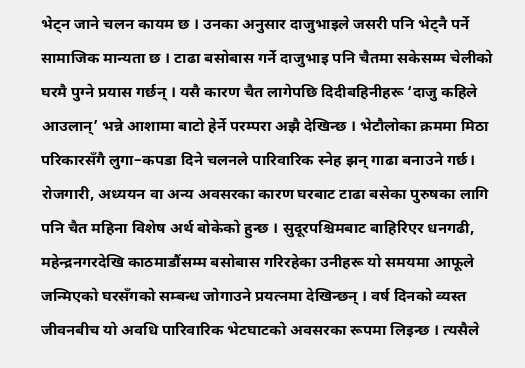भेट्न जाने चलन कायम छ । उनका अनुसार दाजुभाइले जसरी पनि भेट्नै पर्ने सामाजिक मान्यता छ । टाढा बसोबास गर्ने दाजुभाइ पनि चैतमा सकेसम्म चेलीको घरमै पुग्ने प्रयास गर्छन् । यसै कारण चैत लागेपछि दिदीबहिनीहरू ‘दाजु कहिले आउलान्’ भन्ने आशामा बाटो हेर्ने परम्परा अझै देखिन्छ । भेटौलोका क्रममा मिठा परिकारसँगै लुगा–कपडा दिने चलनले पारिवारिक स्नेह झन् गाढा बनाउने गर्छ।
रोजगारी, अध्ययन वा अन्य अवसरका कारण घरबाट टाढा बसेका पुरुषका लागि पनि चैत महिना विशेष अर्थ बोकेको हुन्छ । सुदूरपश्चिमबाट बाहिरिएर धनगढी, महेन्द्रनगरदेखि काठमाडौंसम्म बसोबास गरिरहेका उनीहरू यो समयमा आफूले जन्मिएको घरसँगको सम्बन्ध जोगाउने प्रयत्नमा देखिन्छन् । वर्ष दिनको व्यस्त जीवनबीच यो अवधि पारिवारिक भेटघाटको अवसरका रूपमा लिइन्छ । त्यसैले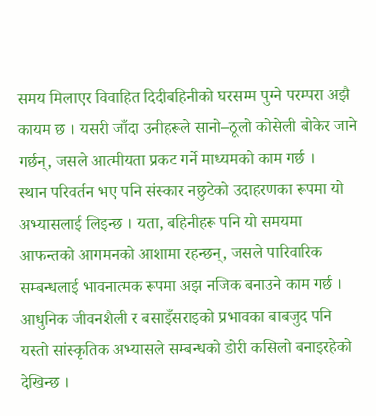समय मिलाएर विवाहित दिदीबहिनीको घरसम्म पुग्ने परम्परा अझै कायम छ । यसरी जाँदा उनीहरूले सानो–ठूलो कोसेली बोकेर जाने गर्छन्, जसले आत्मीयता प्रकट गर्ने माध्यमको काम गर्छ ।
स्थान परिवर्तन भए पनि संस्कार नछुटेको उदाहरणका रूपमा यो अभ्यासलाई लिइन्छ । यता, बहिनीहरू पनि यो समयमा आफन्तको आगमनको आशामा रहन्छन्, जसले पारिवारिक सम्बन्धलाई भावनात्मक रूपमा अझ नजिक बनाउने काम गर्छ । आधुनिक जीवनशैली र बसाइँसराइको प्रभावका बाबजुद पनि यस्तो सांस्कृतिक अभ्यासले सम्बन्धको डोरी कसिलो बनाइरहेको देखिन्छ ।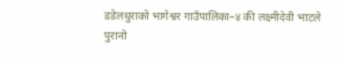डडेलधुराको भागेश्वर गाउँपालिका–४ की लक्ष्मीदेवी भाटले पुरानो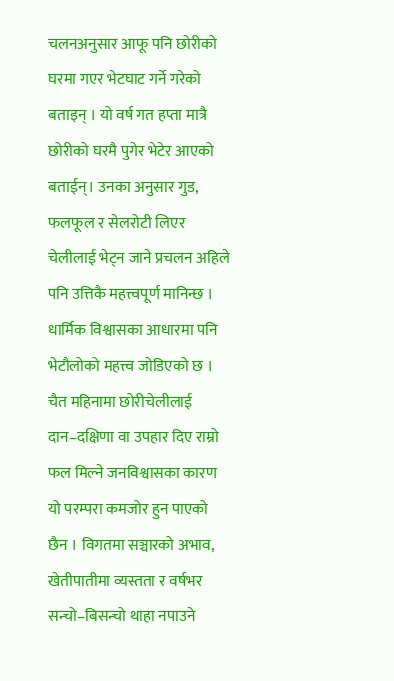चलनअनुसार आफू पनि छोरीको घरमा गएर भेटघाट गर्ने गरेको बताइन् । यो वर्ष गत हप्ता मात्रै छोरीको घरमै पुगेर भेटेर आएको बताईन्। उनका अनुसार गुड, फलफूल र सेलरोटी लिएर चेलीलाई भेट्न जाने प्रचलन अहिले पनि उत्तिकै महत्त्वपूर्ण मानिन्छ । धार्मिक विश्वासका आधारमा पनि भेटौलोको महत्त्व जोडिएको छ । चैत महिनामा छोरीचेलीलाई दान–दक्षिणा वा उपहार दिए राम्रो फल मिल्ने जनविश्वासका कारण यो परम्परा कमजोर हुन पाएको छैन । विगतमा सञ्चारको अभाव, खेतीपातीमा व्यस्तता र वर्षभर सन्चो–बिसन्चो थाहा नपाउने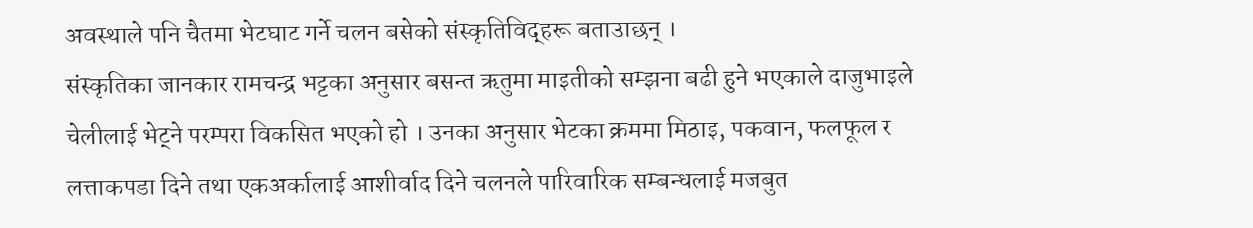अवस्थाले पनि चैतमा भेटघाट गर्ने चलन बसेको संस्कृतिविद्हरू बताउाछन् ।
संस्कृतिका जानकार रामचन्द्र भट्टका अनुसार बसन्त ऋतुमा माइतीको सम्झना बढी हुने भएकाले दाजुभाइले चेलीलाई भेट्ने परम्परा विकसित भएको हो । उनका अनुसार भेटका क्रममा मिठाइ, पकवान, फलफूल र लत्ताकपडा दिने तथा एकअर्कालाई आशीर्वाद दिने चलनले पारिवारिक सम्बन्धलाई मजबुत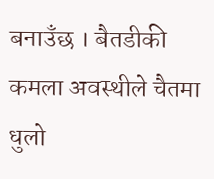बनाउँछ । बैतडीकी कमला अवस्थीले चैतमा धुलो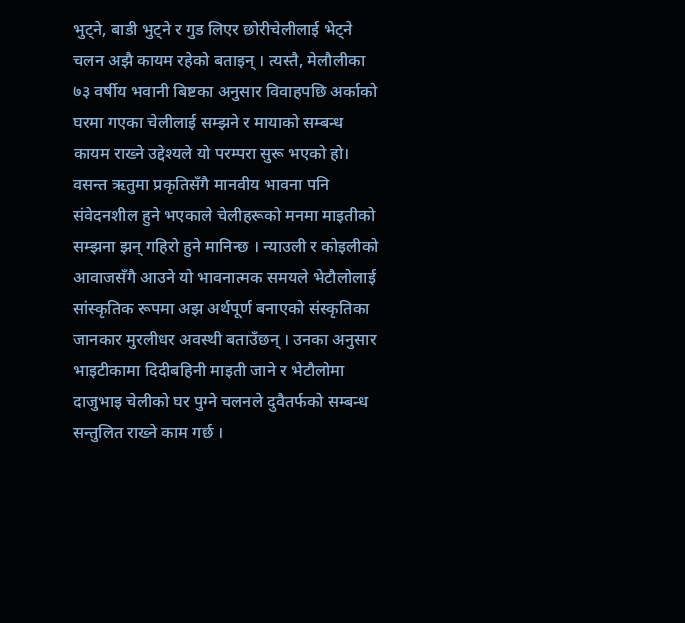भुट्ने, बाडी भुट्ने र गुड लिएर छोरीचेलीलाई भेट्ने चलन अझै कायम रहेको बताइन् । त्यस्तै, मेलौलीका ७३ वर्षीय भवानी बिष्टका अनुसार विवाहपछि अर्काको घरमा गएका चेलीलाई सम्झने र मायाको सम्बन्ध कायम राख्ने उद्देश्यले यो परम्परा सुरू भएको हो।
वसन्त ऋतुमा प्रकृतिसँगै मानवीय भावना पनि संवेदनशील हुने भएकाले चेलीहरूको मनमा माइतीको सम्झना झन् गहिरो हुने मानिन्छ । न्याउली र कोइलीको आवाजसँगै आउने यो भावनात्मक समयले भेटौलोलाई सांस्कृतिक रूपमा अझ अर्थपूर्ण बनाएको संस्कृतिका जानकार मुरलीधर अवस्थी बताउँछन् । उनका अनुसार भाइटीकामा दिदीबहिनी माइती जाने र भेटौलोमा दाजुभाइ चेलीको घर पुग्ने चलनले दुवैतर्फको सम्बन्ध सन्तुलित राख्ने काम गर्छ ।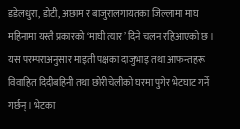डडेलधुरा, डोटी, अछाम र बाजुरालगायतका जिल्लामा माघ महिनामा यस्तै प्रकारको ‘माघी त्यार’ दिने चलन रहिआएको छ । यस परम्पराअनुसार माइती पक्षका दाजुभाइ तथा आफन्तहरू विवाहित दिदीबहिनी तथा छोरीचेलीको घरमा पुगेर भेटघाट गर्ने गर्छन् । भेटका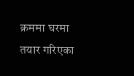क्रममा घरमा तयार गरिएका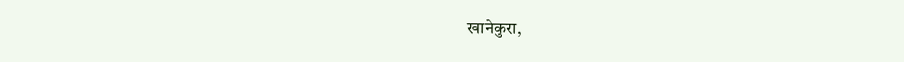खानेकुरा,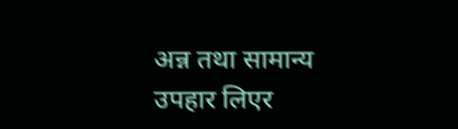अन्न तथा सामान्य उपहार लिएर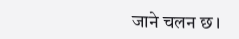जाने चलन छ।